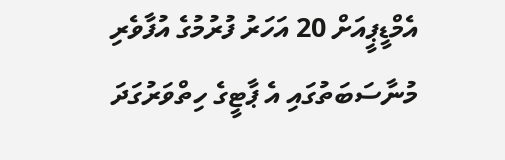އެމްޑީޕީއަށް 20 އަހަރު ފުރުމުގެ އުފާވެރި މުނާސަބަތުގައި އެ ޕާޓީގެ ހިތްވަރުގަދަ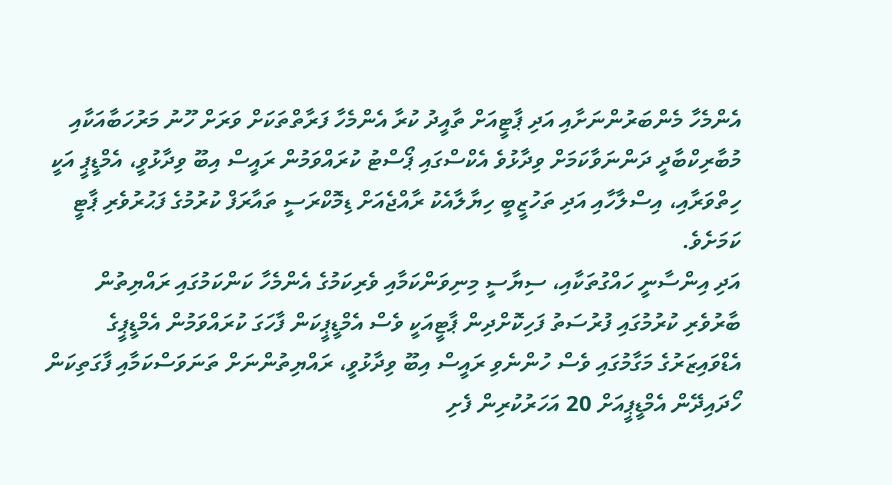އެންމެހާ މެންބަރުންނަށާއި އަދި ޕާޓީއަށް ތާއީދު ކުރާ އެންމެހާ ފަރާތްތަކަށް ވަރަށް ހޫނު މަރުހަބާއަކާއި މުބާރިކްބާދީ ދަންނަވާކަމަށް ވިދާޅުވެ އެކްސްގައި ޕޯސްޓު ކުރައްވަމުން ރައީސް އިބޫ ވިދާޅުވީ، އެމްޑީޕީ އަކީ ހިތްވަރާއި، އިސްލާހާއި އަދި ތަހުޒީބީ ހިޔާލާއެކު ރާއްޖެއަށް ޑިމޮކްރަސީ ތައާރަފް ކުރުމުގެ ފަޙުރުވެރި ޕާޓީ ކަމަށެވެ.
އަދި އިންސާނީ ހައްގުތަކާއި، ސިޔާސީ މިނިވަންކަމާއި ވެރިކަމުގެ އެންމެހާ ކަންކަމުގައި ރައްޔިތުން ބާރުވެރި ކުރުމުގައި ފުރުސަތު ފަހިކޮށްދިން ޕާޓީއަކީ ވެސް އެމްޑީޕީކަން ފާހަގަ ކުރައްވަމުން އެމްޑީޕީގެ އެޑްވައިޒަރުގެ މަގާމުގައި ވެސް ހުންނެވި ރައީސް އިބޫ ވިދާޅުވީ، ރައްޔިތުންނަށް ތަނަވަސްކަމާއި ފާގަތިކަން ހޯދައިދޭން އެމްޑީޕީއަށް 20 އަހަރުކުރިން ފެށި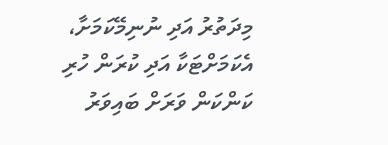މިދަތުރު އަދި ނުނިމޭކަމަށާ، އެކަމަށްޓަކާ އަދި ކުރަން ހުރި ކަންކަން ވަރަށް ބައިވަރު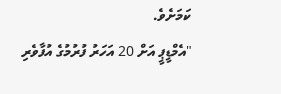ކަމަށެވެ.
"އެމްޑީޕީ އަށް 20 އަހަރު ފުރުމުގެ އުފާވެރި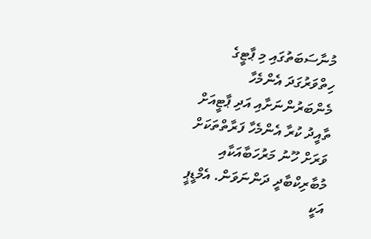މުނާސަބަތުގައި މި ޕާޓީގެ ހިތްވަރުގަދަ އެންމެހާ މެންބަރުންނަށާއި އަދި ޕާޓީއަށް ތާއީދު ކުރާ އެންމެހާ ފަރާތްތަކަށް ވަރަށް ހޫނު މަރުހަބާއަކާއި މުބާރިކްބާދީ ދަންނަވަން. އެމްޑީޕީ އަކީ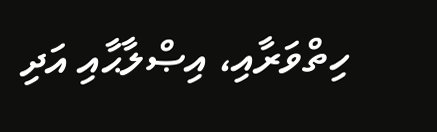ހިތްވަރާއި، އިޞްލާޙާއި އަދި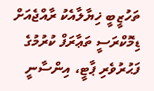ތަހުޒީބީ ޚިޔާލާއެކު ރާއްޖެއަށް ޑިމޮކްރަސީ ތަޢާރަފް ކުރުމުގެ ފަޙުރުވެރި ޕާޓީ، އިންސާނީ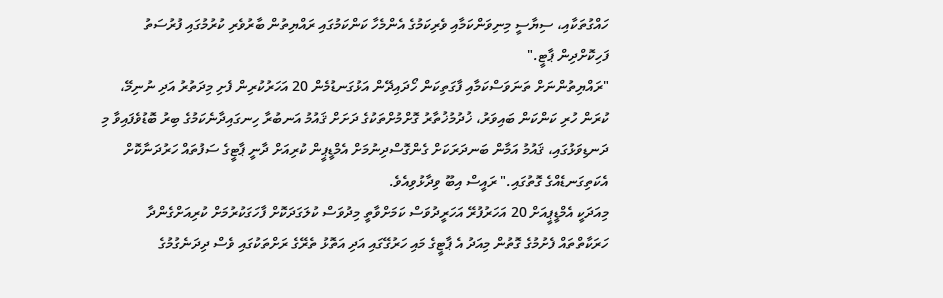ހައްގުތަކާއި، ސިޔާސީ މިނިވަންކަމާއި ވެރިކަމުގެ އެންމެހާ ކަންކަމުގައި ރައްޔިތުން ބާރުވެރި ކުރުމުގައި ފުރުސަތު ފަހިކޮށްދިން ޕާޓީ."
"ރައްޔިތުންނަށް ތަނަވަސްކަމާއި ފާގަތިކަން ހޯދައިދޭން އަޅުގަނޑުމެން 20 އަހަރުކުރިން ފެށި މިދަތުރު އަދި ނުނިމޭ، ކުރަން ހުރި ކަންކަން ބައިވަރު، ޚުދުމުޚުތާރު ގޮށްމުށްތަކުގެ ދަށަށް ޤައުމު އަނބުރާ ހިނގައިދާނެކަމުގެ ބިރު ބޮޑުވެފައިވާ މި ދަނޑިވަޅުގައި، ޤައުމު އަމާން ބަނދަރަކަށް ގެންގޮސްދިނުމަށް އެމްޑީޕީން ކުރިއަށް ދާނީ ޕާޓީގެ ސަފުތައް ހަރުދަނާކޮށް އެކަތިގަނޑެއްގެ ގޮތުގައި." ރައީސް އިބޫ ވިދާޅުވިއެވެ.
މިއަދަކީ އެމްޑީޕީއަށް 20 އަހަރުފުރޭ އަހަރީދުވަސް ކަމަށްވާތީ މިދުވަސް ކުލަގަދަކޮށް ފާހަގަކުރުމަށް ކުރިއަށްގެންދާ ހަރަކާތްތައް ފެށުމުގެ ގޮތުން މިއަދު އެ ޕާޓީގެ މައި ހަރުގޭގައި އަދި އަތޮޅު ތެރޭގެ ރަށްތަކުގައި ވެސް ދިދަނެގުމުގެ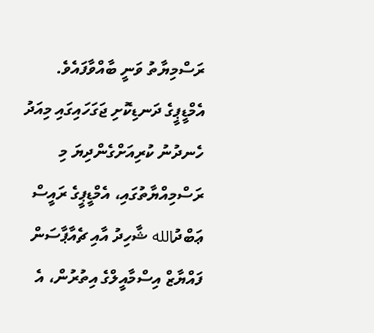ރަސްމިޔާތު ވަނީ ބާއްވާފައެވެ.
އެމްޑީޕީގެ ދަނޑިކޮށި ޖަގަހައިގައި މިއަދު ހެނދުނު ކުރިއަށްގެންދިޔަ މި ރަސްމިއްޔާތުގައި، އެމްޑީޕީގެ ރައީސް ޢަބްދުالله ޝާހިދު އާއި ޗެއާޕާސަން ފައްޔާޒް އިސްމާއީލްގެ އިތުރުން، އެ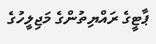ޕާޓީގެ ރައްޔިތުންގެ މަޖިލީހުގެ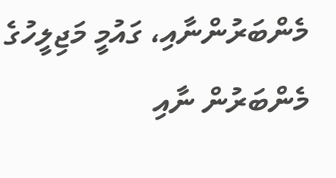މެންބަރުންނާއި، ގައުމީ މަޖިލީހުގެ މެންބަރުން ނާއި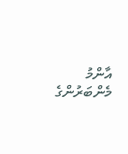އާންމު މެންބަރުންގެ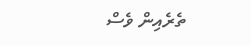ތެރެއިން ވެސް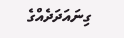ގިނައަދަދެއްގެ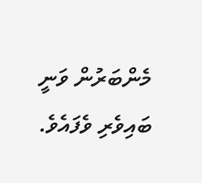މެންބަރުން ވަނީ ބައިވެރި ވެފައެވެ.